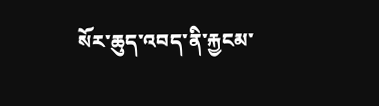སོར་ཆུད་འབད་ནི་རྐྱངམ་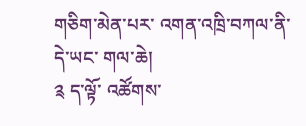གཅིག་མེན་པར་ འགན་འཁྲི་བཀལ་ནི་དེ་ཡང་ གལ་ཆེ།
༉ ད་ལྟོ་ འཚོགས་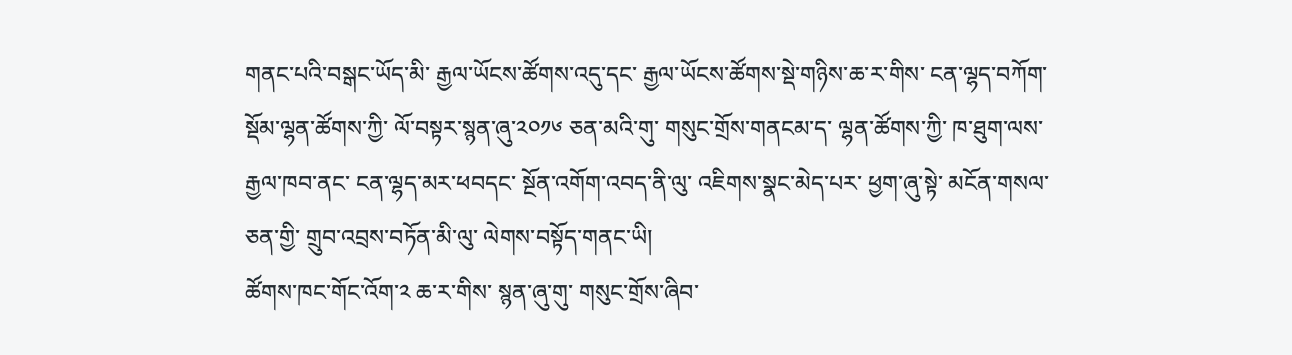གནང་པའི་བསྒང་ཡོད་མི་ རྒྱལ་ཡོངས་ཚོགས་འདུ་དང་ རྒྱལ་ཡོངས་ཚོགས་སྡེ་གཉིས་ཆ་ར་གིས་ ངན་ལྷད་བཀོག་སྡོམ་ལྷན་ཚོགས་ཀྱི་ ལོ་བསྟར་སྙན་ཞུ་༢༠༡༦ ཅན་མའི་གུ་ གསུང་གྲོས་གནངམ་ད་ ལྷན་ཚོགས་ཀྱི་ ཁ་ཐུག་ལས་ རྒྱལ་ཁབ་ནང་ ངན་ལྷད་མར་ཕབདང་ སྔོན་འགོག་འབད་ནི་ལུ་ འཇིགས་སྣང་མེད་པར་ ཕྱག་ཞུ་སྟེ་ མངོན་གསལ་ཅན་གྱི་ གྲུབ་འབྲས་བཏོན་མི་ལུ་ ལེགས་བསྟོད་གནང་ཡི།
ཚོགས་ཁང་གོང་འོག་༢ ཆ་ར་གིས་ སྙན་ཞུ་གུ་ གསུང་གྲོས་ཞིབ་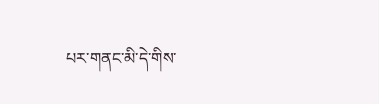པར་གནང་མི་དེ་གིས་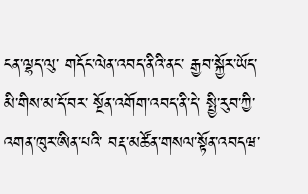ངན་ལྷད་ལུ་ གདོང་ལེན་འབད་ནིའི་ནང་ རྒྱབ་སྐྱོར་ཡོད་མི་གིས་མ་དོ་བར་ སྔོན་འགོག་འབད་ནི་དེ་ སྤྱི་རུབ་ཀྱི་ འགན་ཁུར་ཨིན་པའི་ བརྡ་མཚོན་གསལ་སྟོན་འབདཝ་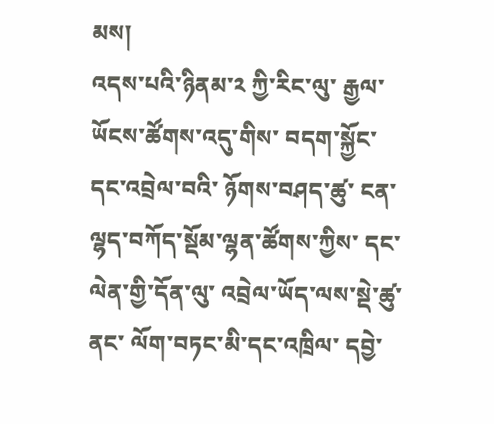མས།
འདས་པའི་ཉིནམ་༢ ཀྱི་རིང་ལུ་ རྒྱལ་ཡོངས་ཚོགས་འདུ་གིས་ བདག་སྐྱོང་དང་འབྲེལ་བའི་ ཉོགས་བཤད་ཚུ་ ངན་ལྷད་བཀོད་སྡོམ་ལྷན་ཚོགས་ཀྱིས་ དང་ལེན་གྱི་དོན་ལུ་ འབྲེལ་ཡོད་ལས་སྡེ་ཚུ་ནང་ ལོག་བཏང་མི་དང་འཁྲིལ་ དབྱེ་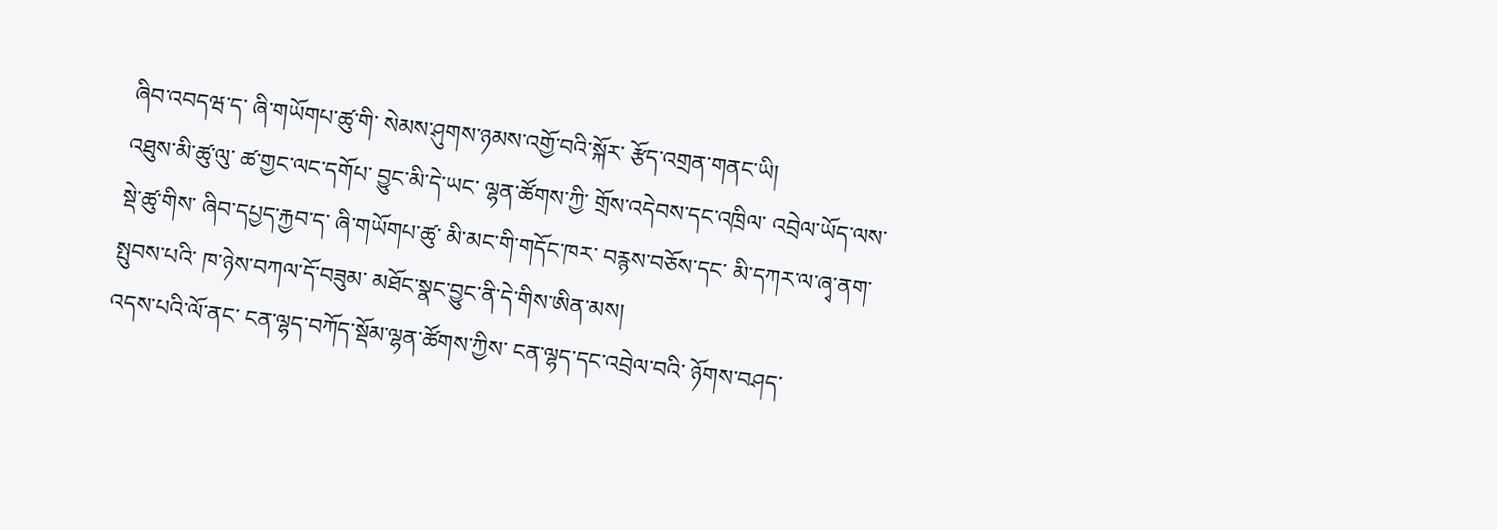ཞིབ་འབདཝ་ད་ ཞི་གཡོགཔ་ཚུ་གི་ སེམས་ཤུགས་ཉམས་འགྱོ་བའི་སྐོར་ རྩོད་འགྲན་གནང་ཡི།
འཐུས་མི་ཚུ་ལུ་ ཚ་གྱང་ལང་དགོཔ་ བྱུང་མི་དེ་ཡང་ ལྷན་ཚོགས་ཀྱི་ གྲོས་འདེབས་དང་འཁྲིལ་ འབྲེལ་ཡོད་ལས་སྡེ་ཚུ་གིས་ ཞིབ་དཔྱད་རྐྱབ་ད་ ཞི་གཡོགཔ་ཚུ་ མི་མང་གི་གདོང་ཁར་ བརྙས་བཅོས་དང་ མི་དཀར་ལ་ཞྭ་ནག་སྤུབས་པའི་ ཁ་ཉེས་བཀལ་དོ་བཟུམ་ མཐོང་སྣང་བྱུང་ནི་དེ་གིས་ཨིན་མས།
འདས་པའི་ལོ་ནང་ ངན་ལྷད་བཀོད་སྡོམ་ལྷན་ཚོགས་ཀྱིས་ ངན་ལྷད་དང་འབྲེལ་བའི་ ཉོགས་བཤད་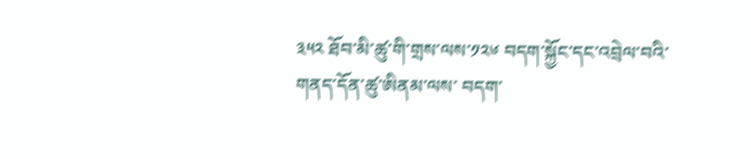༣༥༢ ཐོབ་མི་ཚུ་གི་གྲས་ལས་༡༢༦ བདག་སྐྱོང་དང་འབྲེལ་བའི་ གནད་དོན་ཚུ་ཨིནམ་ལས་ བདག་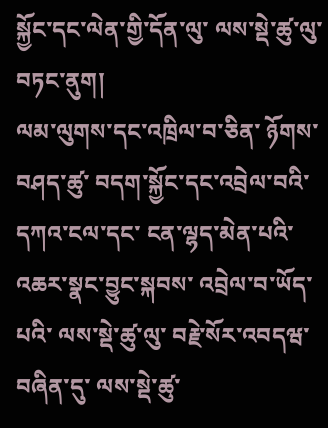སྐྱོང་དང་ལེན་གྱི་དོན་ལུ་ ལས་སྡེ་ཚུ་ལུ་བཏང་ནུག།
ལམ་ལུགས་དང་འཁྲིལ་བ་ཅིན་ ཉོགས་བཤད་ཚུ་ བདག་སྐྱོང་དང་འབྲེལ་བའི་ དཀའ་ངལ་དང་ ངན་ལྷད་མེན་པའི་ འཆར་སྣང་བྱུང་སྐབས་ འབྲེལ་བ་ཡོད་པའི་ ལས་སྡེ་ཚུ་ལུ་ བརྗེ་སོར་འབདཝ་བཞིན་དུ་ ལས་སྡེ་ཚུ་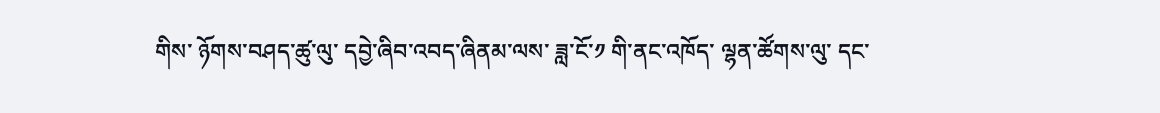གིས་ ཉོགས་བཤད་ཚུ་ལུ་ དབྱེ་ཞིབ་འབད་ཞིནམ་ལས་ ཟླ་ངོ་༡ གི་ནང་འཁོད་ ལྷན་ཚོགས་ལུ་ དང་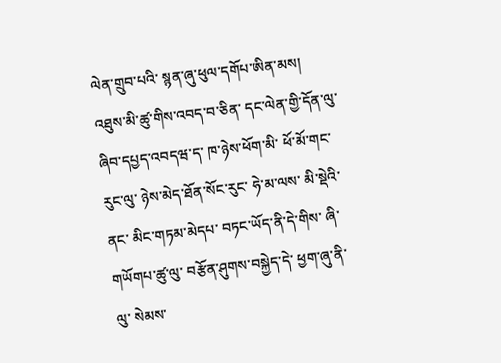ལེན་གྲུབ་པའི་ སྙན་ཞུ་ཕུལ་དགོཔ་ཨིན་མས།
འཐུས་མི་ཚུ་གིས་འབད་བ་ཅིན་ དང་ལེན་གྱི་དོན་ལུ་ ཞིབ་དཔྱད་འབདཝ་ད་ ཁ་ཉེས་ཕོག་མི་ ཕོ་མོ་གང་རུང་ལུ་ ཉེས་མེད་ཐོན་སོང་རུང་ ཧེ་མ་ལས་ མི་སྡེའི་ནང་ མིང་གཏམ་མེདཔ་ བཏང་ཡོད་ནི་དེ་གིས་ ཞི་གཡོགཔ་ཚུ་ལུ་ བརྩོན་ཤུགས་བསྐྱེད་དེ་ ཕྱག་ཞུ་ནི་ལུ་ སེམས་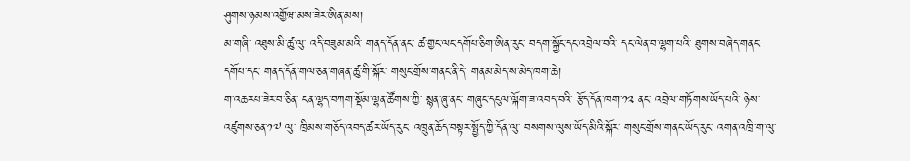ཤུགས་ཉམས་འགྱོཝ་མས་ཟེར་ཨིན་མས།
མ་གཞི་ འཐུས་མི་ཚུ་ལུ་ འདི་བཟུམ་མའི་ གནད་དོན་ནང་ ཚ་གྱང་ལང་དགོཔ་ཅིག་ཨིན་རུང་ བདག་སྐྱོང་དང་འབྲེལ་བའི་ དང་ལེན་བ་ལྷག་པའི་ ཐུགས་བཞེད་གནང་དགོཔ་དང་ གནད་དོན་གལ་ཅན་གཞན་ཚུ་གི་སྐོར་ གསུང་གྲོས་གནང་ནི་དེ་ གནམ་མེད་ས་མེད་ཁག་ཆེ།
ག་འཆརཔ་ཟེར་བ་ཅིན་ ངན་ལྷད་བཀག་སྡོམ་ལྷན་ཚོགས་ཀྱི་ སྙན་ཞུ་ནང་ གཞུང་དངུལ་ལྐོག་ཟ་འབད་བའི་ རྩོད་དོན་ཁག་༡༢ ནང་ འབྲེལ་གཏོགས་ཡོད་པའི་ ཉེས་འཛུགས་ཅན་༡༧ ལུ་ ཁྲིམས་གཅོད་འབད་ཚར་ཡོད་རུང་ འཁྲུན་ཆོད་བསྟར་སྤྱོད་ཀྱི་དོན་ལུ་ བསགས་ལུས་ཡོད་མིའི་སྐོར་ གསུང་གྲོས་གནང་ཡོད་རུང་ འགན་འཁྲི་ག་ལུ་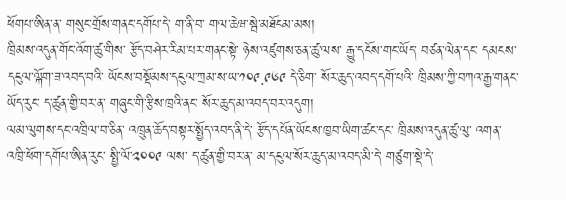ཕོགཔ་ཨིན་ན་ གསུང་གྲོས་གནང་དགོཔ་དེ་ ག་ནི་བ་ གལ་ཆེཝ་སྦེ་མཐོངམ་མས།
ཁྲིམས་འདུན་གོང་འོག་ཚུ་གིས་ རྩོད་བཤེར་རིམ་པར་གནང་སྟེ་ ཉེས་འཛུགས་ཅན་ཚུ་ལས་ རྒྱུ་དངོས་གང་ཡོད་ བཙན་ལེན་དང་ དམངས་དངུལ་ལྐོག་ཟ་འབད་བའི་ ཡོངས་བསྡོམས་དངུལ་ཀྲམ་ས་ཡ་༡༠༩.༩༦༩ དེ་ཅིག་ སོར་ཆུད་འབད་དགོ་པའི་ ཁྲིམས་ཀྱི་བཀའ་རྒྱ་གནང་ཡོད་རུང་ ད་ཚུན་གྱི་བར་ན་ གཞུང་གི་རྩིས་ཁྲའི་ནང་ སོར་ཆུད་མ་འབད་བར་འདུག།
ལམ་ལུགས་དང་འཁྲིལ་བ་ཅིན་ འཁྲུན་ཆོད་བསྟར་སྤྱོད་འབད་ནི་དེ་ རྩོད་དཔོན་ཡོངས་ཁྱབ་ཡིག་ཚང་དང་ ཁྲིམས་འདུན་ཚུ་ལུ་ འགན་འཁྲི་ཕོག་དགོཔ་ཨིན་རུང་ སྤྱི་ལོ་༢༠༠༩ ལས་ ད་ཚུན་གྱི་བར་ན་ མ་དངུལ་སོར་ཆུད་མ་འབད་མི་དེ་ གཙུག་སྡེ་དེ་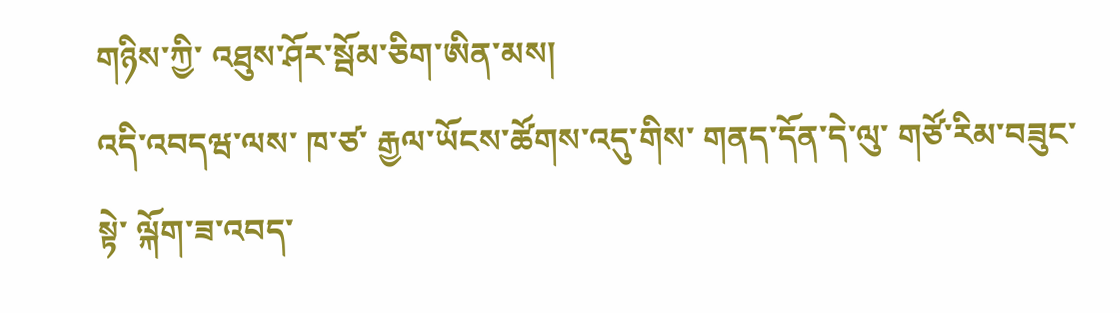གཉིས་ཀྱི་ འཐུས་ཤོར་སྦོམ་ཅིག་ཨིན་མས།
འདི་འབདཝ་ལས་ ཁ་ཙ་ རྒྱལ་ཡོངས་ཚོགས་འདུ་གིས་ གནད་དོན་དེ་ལུ་ གཙོ་རིམ་བཟུང་སྟེ་ ལྐོག་ཟ་འབད་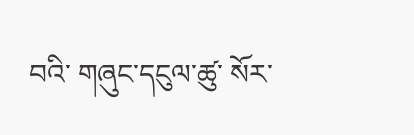བའི་ གཞུང་དངུལ་ཚུ་ སོར་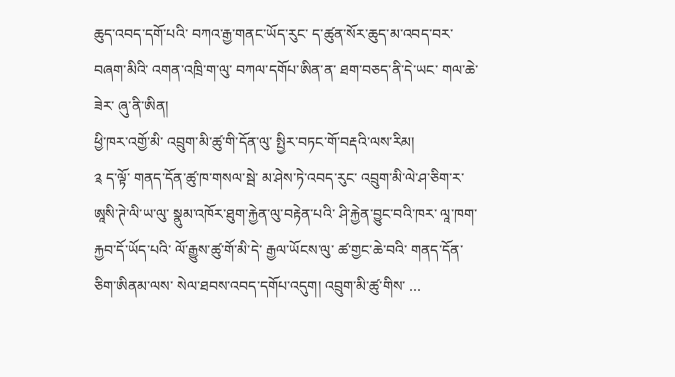ཆུད་འབད་དགོ་པའི་ བཀའ་རྒྱ་གནང་ཡོད་རུང་ ད་ཚུན་སོར་ཆུད་མ་འབད་བར་བཞག་མིའི་ འགན་འཁྲི་ག་ལུ་ བཀལ་དགོཔ་ཨིན་ན་ ཐག་བཅད་ནི་དེ་ཡང་ གལ་ཆེ་ཟེར་ ཞུ་ནི་ཨིན།
ཕྱི་ཁར་འགྱོ་མི་ འབྲུག་མི་ཚུ་གི་དོན་ལུ་ སྤྱིར་བཏང་གོ་བརྡའི་ལས་རིམ།
༉ ད་ལྟོ་ གནད་དོན་ཚུ་ཁ་གསལ་སྦེ་ མ་ཤེས་ཏེ་འབད་རུང་ འབྲུག་མི་ལེ་ཤ་ཅིག་ར་ ཨཱསི་ཊེ་ལི་ཡ་ལུ་ སྣུམ་འཁོར་ཐུག་རྐྱེན་ལུ་བརྟེན་པའི་ ཤི་རྐྱེན་བྱུང་བའི་ཁར་ ལཱ་ཁག་རྐྱབ་དོ་ཡོད་པའི་ ལོ་རྒྱུས་ཚུ་གོ་མི་དེ་ རྒྱལ་ཡོངས་ལུ་ ཚ་གྱང་ཆེ་བའི་ གནད་དོན་ཅིག་ཨིནམ་ལས་ སེལ་ཐབས་འབད་དགོཔ་འདུག། འབྲུག་མི་ཚུ་གིས་ …